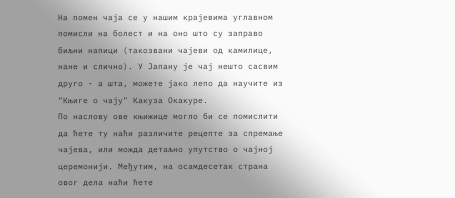На помен чаја се у нашим крајевима углавном помисли на болест и на оно што су заправо биљни напици (такозвани чајеви од камилице, нане и слично). У Јапану је чај нешто сасвим друго - а шта, можете јако лепо да научите из "Књиге о чају" Какуза Окакуре.
По наслову ове књижице могло би се помислити да ћете ту наћи различите рецепте за спремање чајева, или можда детаљно упутство о чајној церемонији. Међутим, на осамдесетак страна овог дела наћи ћете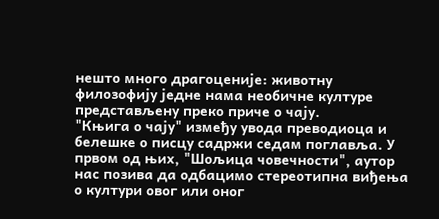нешто много драгоценије: животну филозофију једне нама необичне културе представљену преко приче о чају.
"Књига о чају" између увода преводиоца и белешке о писцу садржи седам поглавља. У првом од њих, "Шољица човечности", аутор нас позива да одбацимо стереотипна виђења о култури овог или оног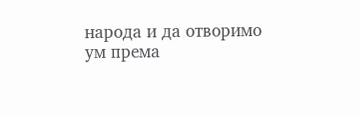народа и да отворимо ум према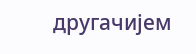другачијем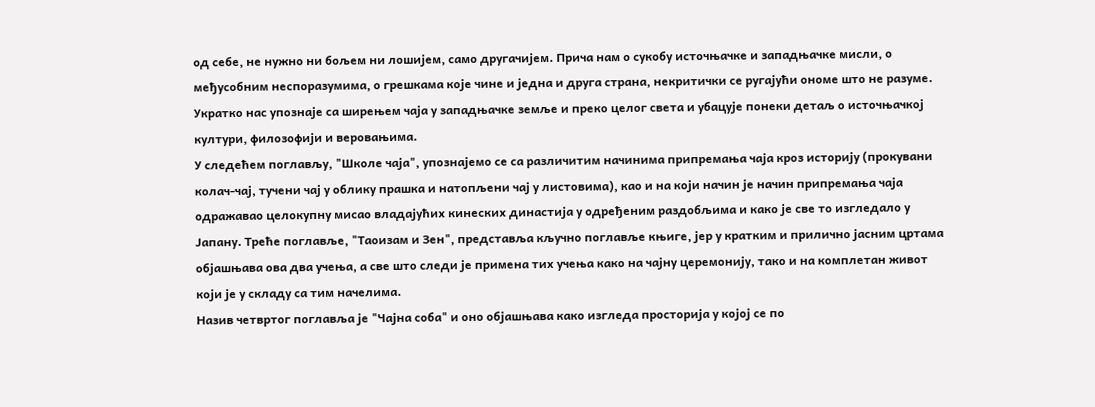од себе, не нужно ни бољем ни лошијем, само другачијем. Прича нам о сукобу источњачке и западњачке мисли, о међусобним неспоразумима, о грешкама које чине и једна и друга страна, некритички се ругајући ономе што не разуме. Укратко нас упознаје са ширењем чаја у западњачке земље и преко целог света и убацује понеки детаљ о источњачкој култури, филозофији и веровањима.
У следећем поглављу, "Школе чаја", упознајемо се са различитим начинима припремања чаја кроз историју (прокувани колач-чај, тучени чај у облику прашка и натопљени чај у листовима), као и на који начин је начин припремања чаја одражавао целокупну мисао владајућих кинеских династија у одређеним раздобљима и како је све то изгледало у Јапану. Треће поглавље, "Таоизам и Зен", представља кључно поглавље књиге, јер у кратким и прилично јасним цртама објашњава ова два учења, а све што следи је примена тих учења како на чајну церемонију, тако и на комплетан живот који је у складу са тим начелима.
Назив четвртог поглавља је "Чајна соба" и оно објашњава како изгледа просторија у којој се по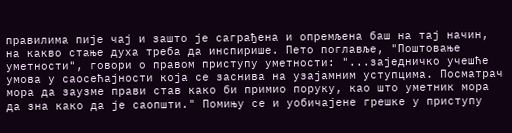правилима пије чај и зашто је саграђена и опремљена баш на тај начин, на какво стање духа треба да инспирише. Пето поглавље, "Поштовање уметности", говори о правом приступу уметности: "...заједничко учешће умова у саосећајности која се заснива на узајамним уступцима. Посматрач мора да заузме прави став како би примио поруку, као што уметник мора да зна како да је саопшти." Помињу се и уобичајене грешке у приступу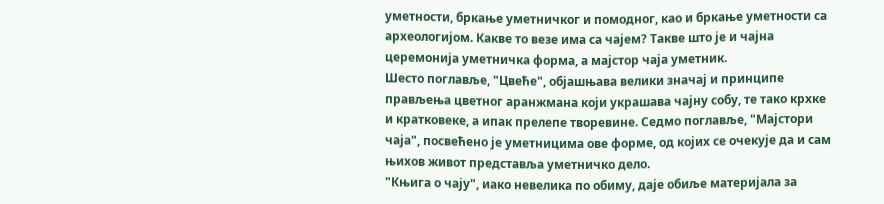уметности, бркање уметничког и помодног, као и бркање уметности са археологијом. Какве то везе има са чајем? Такве што је и чајна церемонија уметничка форма, а мајстор чаја уметник.
Шесто поглавље, "Цвеће", објашњава велики значај и принципе прављења цветног аранжмана који украшава чајну собу, те тако крхке и кратковеке, а ипак прелепе творевине. Седмо поглавље, "Мајстори чаја", посвећено је уметницима ове форме, од којих се очекује да и сам њихов живот представља уметничко дело.
"Књига о чају", иако невелика по обиму, даје обиље материјала за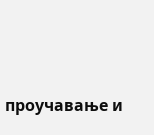проучавање и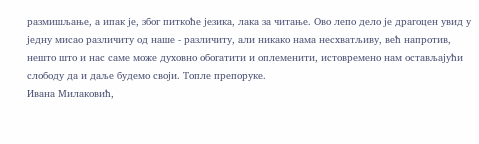размишљање, а ипак је, због питкоће језика, лака за читање. Ово лепо дело је драгоцен увид у једну мисао различиту од наше - различиту, али никако нама несхватљиву, већ напротив, нешто што и нас саме може духовно обогатити и оплеменити, истовремено нам остављајући слободу да и даље будемо своји. Топле препоруке.
Ивана Милаковић,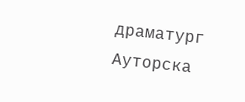драматург
Ауторска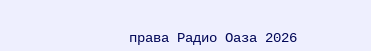права Радио Оаза 2026